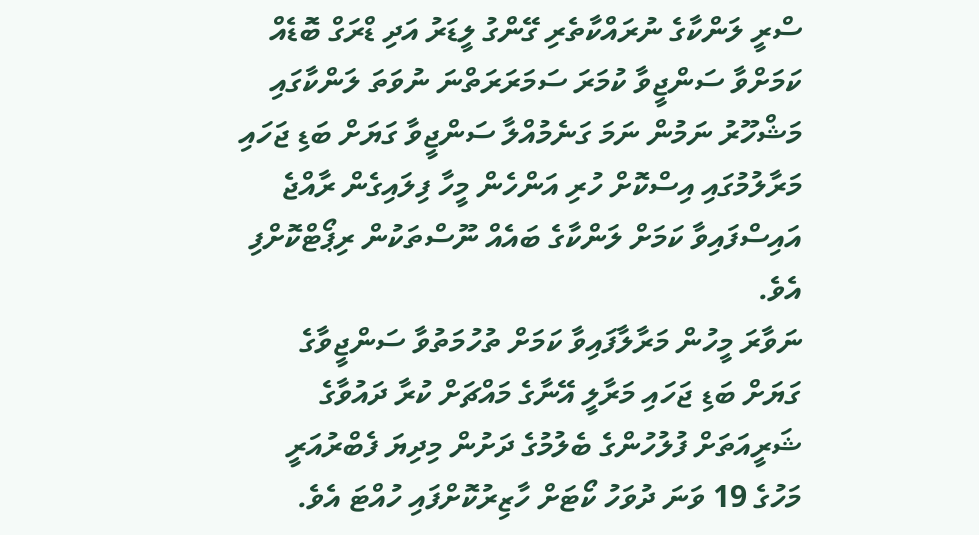ސްރީ ލަންކާގެ ނުރައްކާތެރި ގޭންގު ލީޑަރު އަދި ޑްރަގް ބޮޑެއް ކަމަށްވާ ސަންޖީވާ ކުމަރަ ސަމަރަރަތްނަ ނުވަތަ ލަންކާގައި މަޝްހޫރު ނަމުން ނަމަ ގަނެމުއްލާ ސަންޖީވާ ގަޔަށް ބަޑި ޖަހައި މަރާލުމުގައި އިސްކޮށް ހުރި އަންހެން މީހާ ފިލައިގެން ރާއްޖެ އައިސްފައިވާ ކަމަށް ލަންކާގެ ބައެއް ނޫސްތަކުން ރިޕޯޓްކޮށްފި އެވެ.
ނަވާރަ މީހުން މަރާލާފައިވާ ކަމަށް ތުހުމަތުވާ ސަންޖީވާގެ ގަޔަށް ބަޑި ޖަހައި މަރާލީ އޭނާގެ މައްޗަށް ކުރާ ދައުވާގެ ޝަރީއަތަށް ފުލުހުންގެ ބެލުމުގެ ދަށުން މިދިޔަ ފެބްރުއަރީ މަހުގެ 19 ވަނަ ދުވަހު ކޯޓަށް ހާޒިރުކޮށްފައި ހުއްޓަ އެވެ.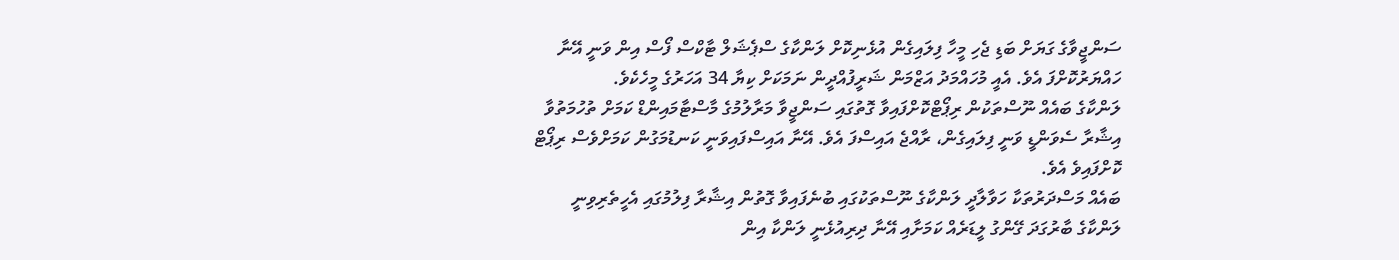ސަންޖީވާގެ ގަޔަށް ބަޑި ޖެހި މީހާ ފިލައިގެން އުޅެނިކޮށް ލަންކާގެ ސްޕެޝަލް ޓާކްސް ފޯސް އިން ވަނީ އޭނާ ހައްޔަރުކޮށްފަ އެވެ. އެއީ މުހައްމަދު އަޒްމަން ޝަރީފުއްދީން ނަމަކަށް ކިޔާ 34 އަހަރުގެ މީހެކެވެ.
ލަންކާގެ ބައެއް ނޫސްތަކުން ރިޕޯޓްކޮށްފައިވާ ގޮތުގައި ސަންޖީވާ މަރާލުމުގެ މާސްޓާމައިންޑް ކަމަށް ތުހުމަތުވާ އިޝާރާ ސެވަންޑީ ވަނީ ފިލައިގެން، ރާއްޖެ އައިސްފަ އެވެ. އޭނާ އައިސްފައިވަނީ ކަނޑުމަގުން ކަމަށްވެސް ރިޕޯޓް ކޮށްފައިވެ އެވެ.
ބައެއް މަސްދަރުތަކާ ހަވާލާދީ ލަންކާގެ ނޫސްތަކުގައި ބުނެފައިވާ ގޮތުން އިޝާރާ ފިލުމުގައި އެހީތެރިވިނީ ލަންކާގެ ބާރުގަދަ ގޭންގު ލީޑަރެއް ކަމަށާއި އޭނާ ދިރިއުޅެނީ ލަންކާ އިން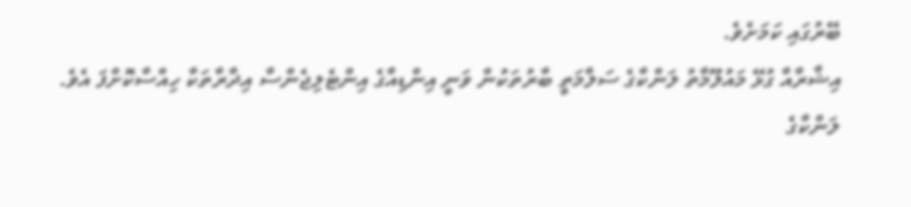ބޭރުގައި ކަމަށެވެ.
އިޝާރާއާ ގުޅޭ މައުލޫމާތު ލަންކާގެ ސަލާމަތީ ބާރުތަކުން ވަނީ އިންޑިއާގެ އިންޓެލިޖެންސާ އިދާރާތަކާ ހިއްސާކޮށްފަ އެވެ.
ލަންކާގެ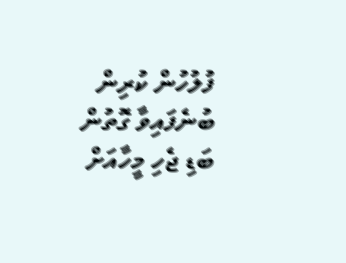ފުލުހުން ކުރިން ބުނެފައިވާ ގޮތުން ބަޑި ޖެހި މީހާއަށް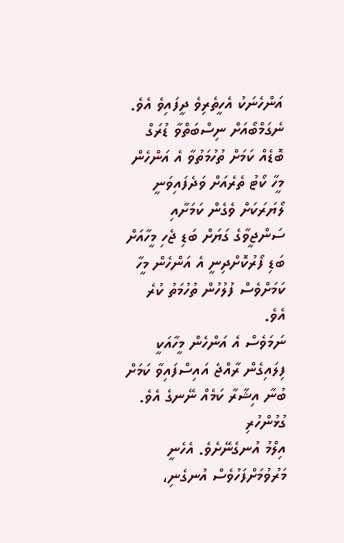އަންހެނަކު އެހީތެރިވެ ދީފައިވެ އެވެ. ނެގަމްބޯއަށް ނިސްބަތްވާ ޑުރަގް ބޮޑެއް ކަމަށް ތުހުމަތުވާ އެ އަންހެން މީހާ ކޯޓު ތެރެއަށް ވަދެފައިވަނީ ލޯޔަރަކަށް ވެގެން ކަމަށާއި ސަންޖީވާގެ ގަޔަށް ބަޑި ޖެހި މީހާއަށް ބަޑި ފޯރުކޮށްދިނީ އެ އަންހެން މީހާ ކަމަށްވެސް ފުލުހުން ތުހުމަތު ކުރެ އެވެ.
ނަމަވެސް އެ އަންހެން މީހާއަކީ ފިލައިގެން ރާއްޖެ އައިސްފައިވާ ކަމަށް ބުނާ އިޝާރާ ކަމެއް ނޭނގެ އެވެ.
ގުޅުންހުރި
އިލްމު އުނގެނޭށެވެ. އެހެނީ މަރުވުމަށްފަހުވެސް އުނގެނި،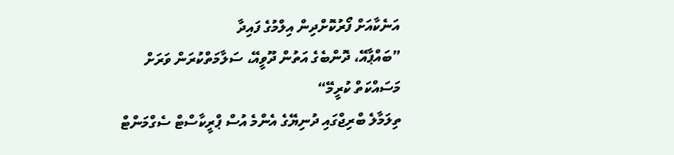އަނެކާއަށް ފޯރުކޮށްދިން އިލްމުގެ ފައިދާ
”ބައްޕާއޭ، ދޮންބެގެ އަތުން ދޫވީއޭ، ސަލާމަތްކުރަން ވަރަށް މަސައްކަތް ކުރީމޭ“
ތިލަމާލެ ބްރިޖްގައި ދުނިޔޭގެ އެންމެ އުސް ޕްރީކާސްޓް ސެގްމަންޓް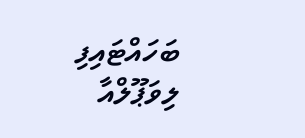ބަހައްޓައިފި
ލިވަޕޫލްއާ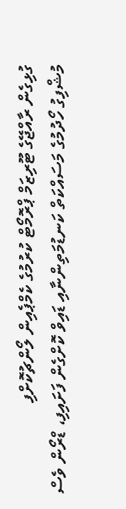ގުޅިގެން ރާއްޖޭގެ ޓޫރިޒަމް ޕްރޮމޯޓް ކުރުމުގެ ކެމްޕެއިން ލޯންޗުކޮށްފި
މުޝްފިގު ހޯދުމުގެ މަސައްކަތް ކަނޑުމަތިންނާއި ޑައިވް ކޮށްގެން ފަށައިފި، ޑްރޯން ވެސް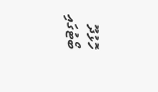ހޮޅުދޫ ބޯޓުގައި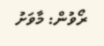ރޯވުން: މާވަށު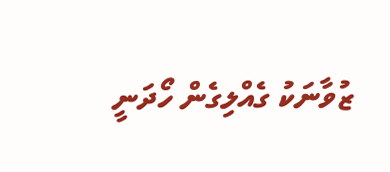ޒުވާނަކު ގެއްލިގެން ހޯދަނީ